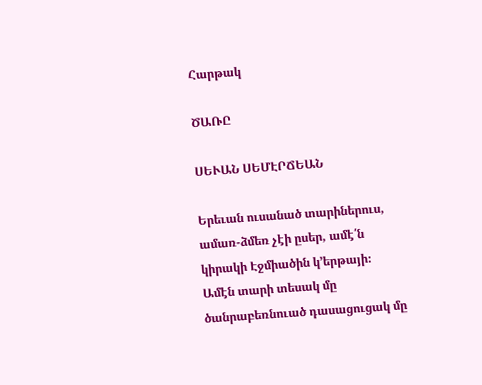Հարթակ

ԾԱՌԸ

ՍԵՒԱՆ ՍԵՄԷՐՃԵԱՆ

Երեւան ուսանած տարիներուս, ամառ-ձմեռ չէի ըսեր, ամէ՛ն կիրակի Էջմիածին կ՚երթայի։
Ամէն տարի տեսակ մը ծանրաբեռնուած դասացուցակ մը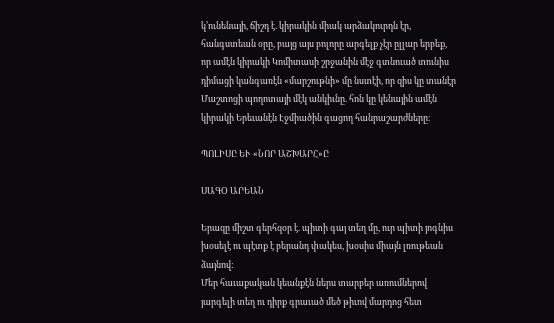կ՚ունենայի, ճիշդ է. կիրակին միակ արձակուրդն էր, հանգստեան օրը, բայց այս բոլորը արգելք չէր ըլլար երբեք, որ ամէն կիրակի Կոմիտասի շրջանին մէջ գտնուած տունիս դիմացի կանգառէն «մարշութնի» մը նստէի, որ զիս կը տանէր Մաշտոցի պողոտայի մէկ անկիւնը. հոն կը կենային ամէն կիրակի Երեւանէն Էջմիածին գացող հանրաշարժները։

ՊՈԼԻՍԸ ԵՒ «ՆՈՐ ԱՇԽԱՐՀ»Ը

ՍԱԳՕ ԱՐԵԱՆ

Երազը միշտ գերհզօր է. պիտի գայ տեղ մը, ուր պիտի յոգնիս խօսելէ ու պէտք է բերանդ փակես, խօսիս միայն լռութեան ձայնով:
Մեր հաւաքական կեանքէն ներս տարբեր առումներով յարգելի տեղ ու դիրք գրաւած մեծ թիւով մարդոց հետ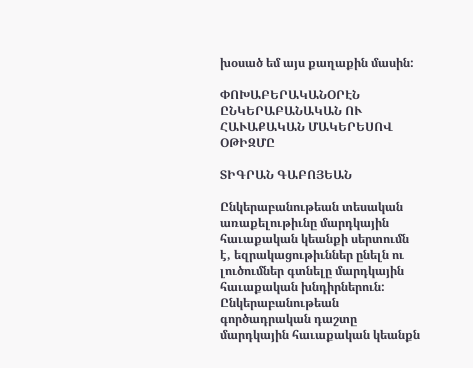խօսած եմ այս քաղաքին մասին:

ՓՈԽԱԲԵՐԱԿԱՆՕՐԷՆ ԸՆԿԵՐԱԲԱՆԱԿԱՆ ՈՒ ՀԱՒԱՔԱԿԱՆ ՄԱԿԵՐԵՍՈՎ ՕԹԻԶՄԸ

ՏԻԳՐԱՆ ԳԱԲՈՅԵԱՆ

Ընկերաբանութեան տեսական առաքելութիւնը մարդկային հաւաքական կեանքի սերտումն է, եզրակացութիւններ ընելն ու լուծումներ գտնելը մարդկային հաւաքական խնդիրներուն: Ընկերաբանութեան գործադրական դաշտը մարդկային հաւաքական կեանքն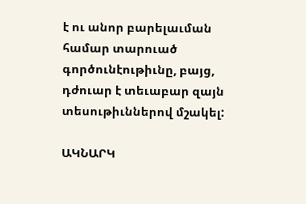է ու անոր բարելաւման համար տարուած գործունէութիւնը, բայց, դժուար է տեւաբար զայն տեսութիւններով մշակել:

ԱԿՆԱՐԿ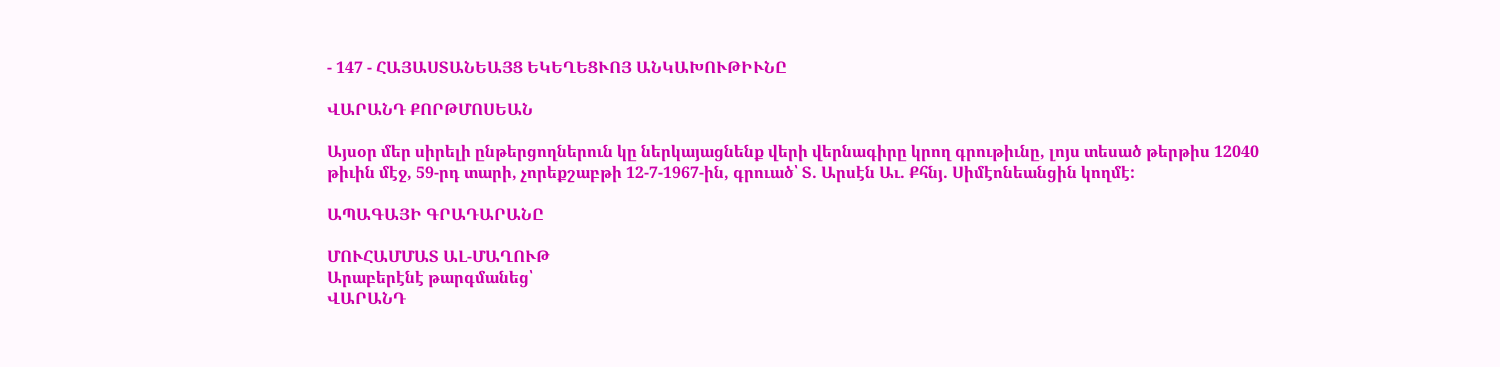- 147 - ՀԱՅԱՍՏԱՆԵԱՅՑ ԵԿԵՂԵՑՒՈՅ ԱՆԿԱԽՈՒԹԻՒՆԸ

ՎԱՐԱՆԴ ՔՈՐԹՄՈՍԵԱՆ

Այսօր մեր սիրելի ընթերցողներուն կը ներկայացնենք վերի վերնագիրը կրող գրութիւնը, լոյս տեսած թերթիս 12040 թիւին մէջ, 59-րդ տարի, չորեքշաբթի 12-7-1967-ին, գրուած՝ Տ. Արսէն Աւ. Քհնյ. Սիմէոնեանցին կողմէ:

ԱՊԱԳԱՅԻ ԳՐԱԴԱՐԱՆԸ

ՄՈՒՀԱՄՄԱՏ ԱԼ-ՄԱՂՈՒԹ
Արաբերէնէ թարգմանեց՝
ՎԱՐԱՆԴ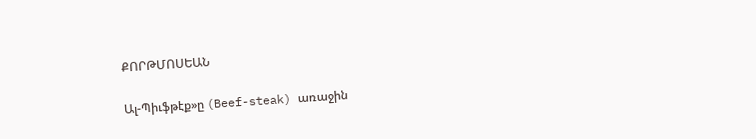ՔՈՐԹՄՈՍԵԱՆ

Ալ-Պիւֆթէք»ը (Beef-steak) առաջին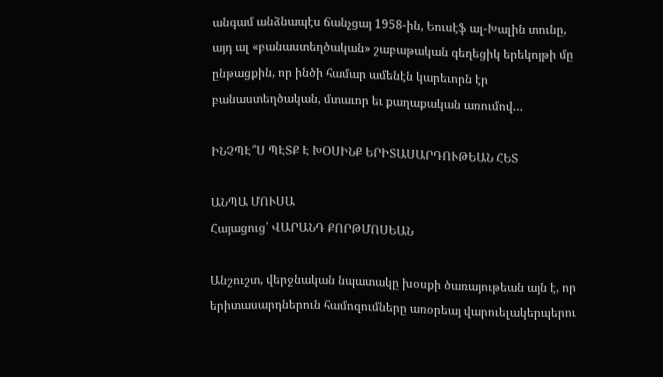անգամ անձնապէս ճանչցայ 1958-ին, Եուսէֆ ալ-Խալին տունը, այդ ալ «բանաստեղծական» շաբաթական գեղեցիկ երեկոյթի մը ընթացքին, որ ինծի համար ամենէն կարեւորն էր բանաստեղծական, մտաւոր եւ քաղաքական առումով…

ԻՆՉՊԷ՞Ս ՊԷՏՔ Է ԽՕՍԻՆՔ ԵՐԻՏԱՍԱՐԴՈՒԹԵԱՆ ՀԵՏ

ԱՆՊԱ ՄՈՒՍԱ
Հայացուց՝ ՎԱՐԱՆԴ ՔՈՐԹՄՈՍԵԱՆ

Անշուշտ, վերջնական նպատակը խօսքի ծառայութեան այն է, որ երիտասարդներուն համոզումները առօրեայ վարուելակերպերու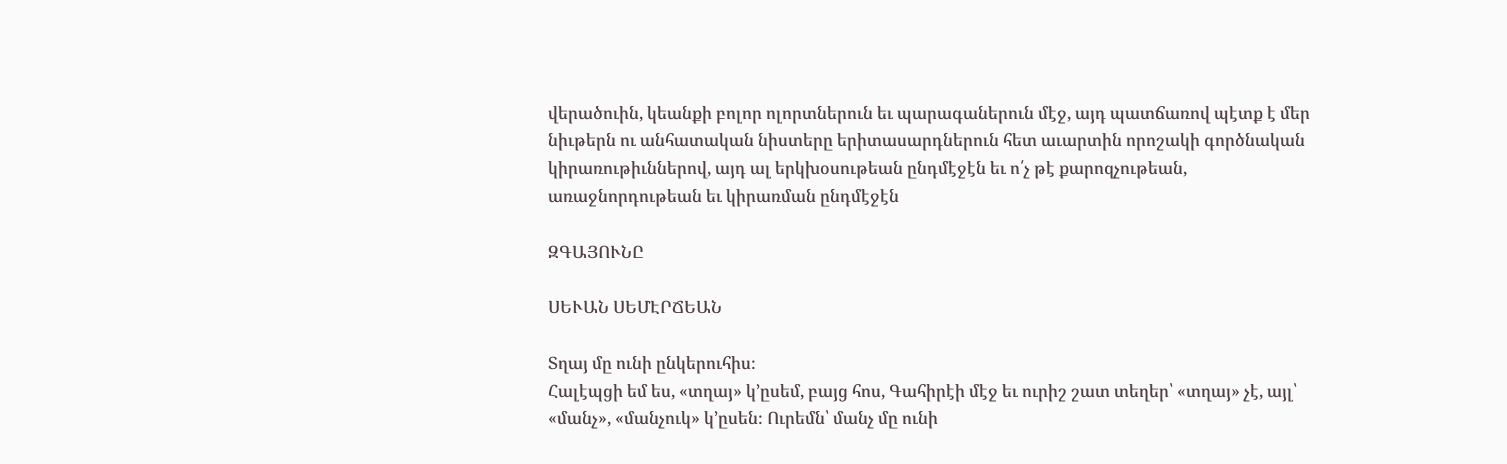վերածուին, կեանքի բոլոր ոլորտներուն եւ պարագաներուն մէջ, այդ պատճառով պէտք է մեր նիւթերն ու անհատական նիստերը երիտասարդներուն հետ աւարտին որոշակի գործնական կիրառութիւններով, այդ ալ երկխօսութեան ընդմէջէն եւ ո՛չ թէ քարոզչութեան, առաջնորդութեան եւ կիրառման ընդմէջէն

ԶԳԱՅՈՒՆԸ

ՍԵՒԱՆ ՍԵՄԷՐՃԵԱՆ

Տղայ մը ունի ընկերուհիս։
Հալէպցի եմ ես, «տղայ» կ՚ըսեմ, բայց հոս, Գահիրէի մէջ եւ ուրիշ շատ տեղեր՝ «տղայ» չէ, այլ՝ «մանչ», «մանչուկ» կ՚ըսեն։ Ուրեմն՝ մանչ մը ունի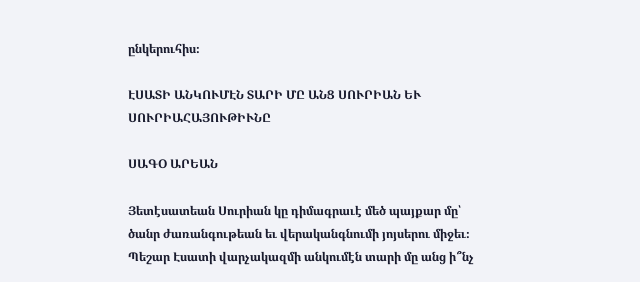ընկերուհիս։

ԷՍԱՏԻ ԱՆԿՈՒՄԷՆ ՏԱՐԻ ՄԸ ԱՆՑ ՍՈՒՐԻԱՆ ԵՒ ՍՈՒՐԻԱՀԱՅՈՒԹԻՒՆԸ

ՍԱԳՕ ԱՐԵԱՆ

Յետէսատեան Սուրիան կը դիմագրաւէ մեծ պայքար մը՝ ծանր ժառանգութեան եւ վերականգնումի յոյսերու միջեւ։ Պեշար Էսատի վարչակազմի անկումէն տարի մը անց ի՞նչ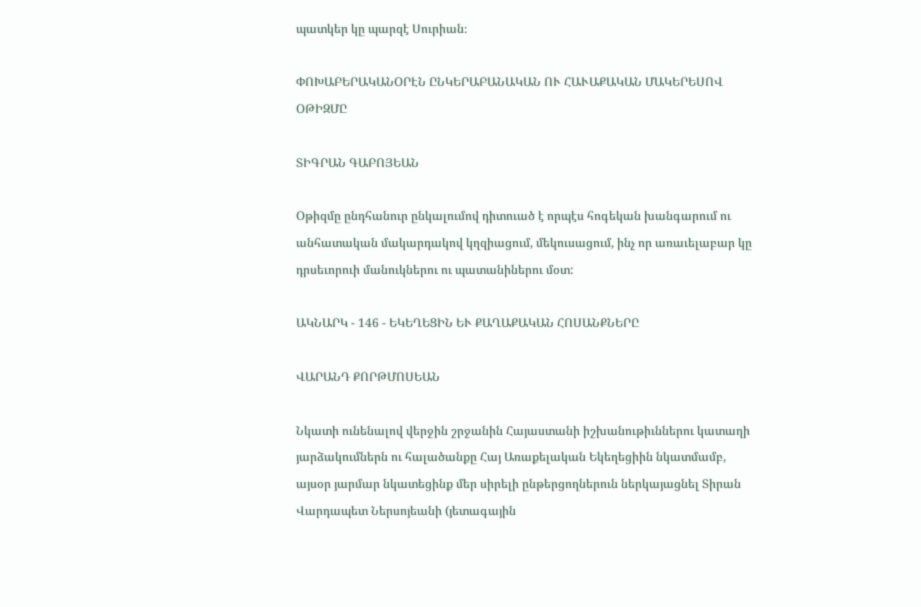պատկեր կը պարզէ Սուրիան։

ՓՈԽԱԲԵՐԱԿԱՆՕՐԷՆ ԸՆԿԵՐԱԲԱՆԱԿԱՆ ՈՒ ՀԱՒԱՔԱԿԱՆ ՄԱԿԵՐԵՍՈՎ ՕԹԻԶՄԸ

ՏԻԳՐԱՆ ԳԱԲՈՅԵԱՆ

Օթիզմը ընդհանուր ընկալումով դիտուած է որպէս հոգեկան խանգարում ու անհատական մակարդակով կղզիացում, մեկուսացում, ինչ որ առաւելաբար կը դրսեւորուի մանուկներու ու պատանիներու մօտ:

ԱԿՆԱՐԿ - 146 - ԵԿԵՂԵՑԻՆ ԵՒ ՔԱՂԱՔԱԿԱՆ ՀՈՍԱՆՔՆԵՐԸ

ՎԱՐԱՆԴ ՔՈՐԹՄՈՍԵԱՆ

Նկատի ունենալով վերջին շրջանին Հայաստանի իշխանութիւններու կատաղի յարձակումներն ու հալածանքը Հայ Առաքելական Եկեղեցիին նկատմամբ, այսօր յարմար նկատեցինք մեր սիրելի ընթերցողներուն ներկայացնել Տիրան Վարդապետ Ներսոյեանի (յետագային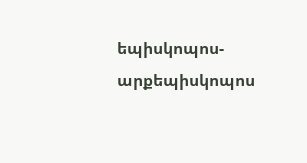եպիսկոպոս-արքեպիսկոպոս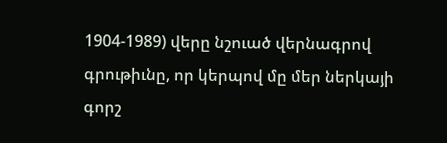1904-1989) վերը նշուած վերնագրով գրութիւնը, որ կերպով մը մեր ներկայի գորշ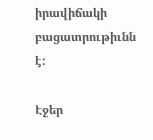իրավիճակի բացատրութիւնն է:

Էջեր